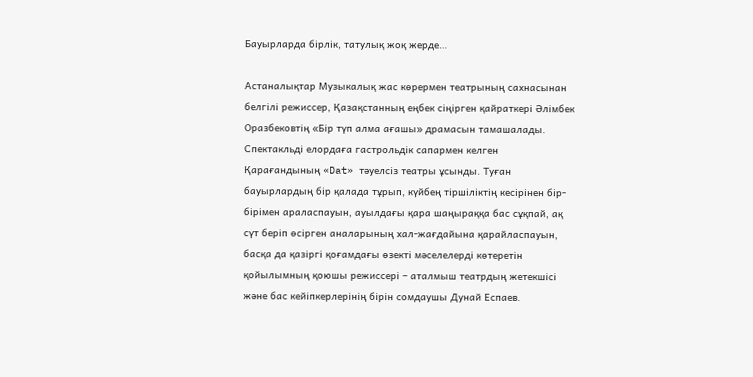Бауырларда бірлік, татулық жоқ жерде…

Астаналықтар Музыкалық жас көрермен театрының сахнасынан белгілі режиссер, Қазақстанның еңбек сіңірген қайраткері Әлімбек Оразбековтің «Бір түп алма ағашы» драмасын тамашалады. Спектакльді елордаға гастрольдік сапармен келген Қарағандының «Dat» тәуелсіз театры ұсынды. Туған бауырлардың бір қалада тұрып, күйбең тіршіліктің кесірінен бір-бірімен араласпауын, ауылдағы қара шаңыраққа бас сұқпай, ақ сүт беріп өсірген аналарының хал-жағдайына қарайласпауын, басқа да қазіргі қоғамдағы өзекті мәселелерді көтеретін қойылымның қоюшы режиссері – аталмыш театрдың жетекшісі және бас кейіпкерлерінің бірін сомдаушы Дунай Еспаев.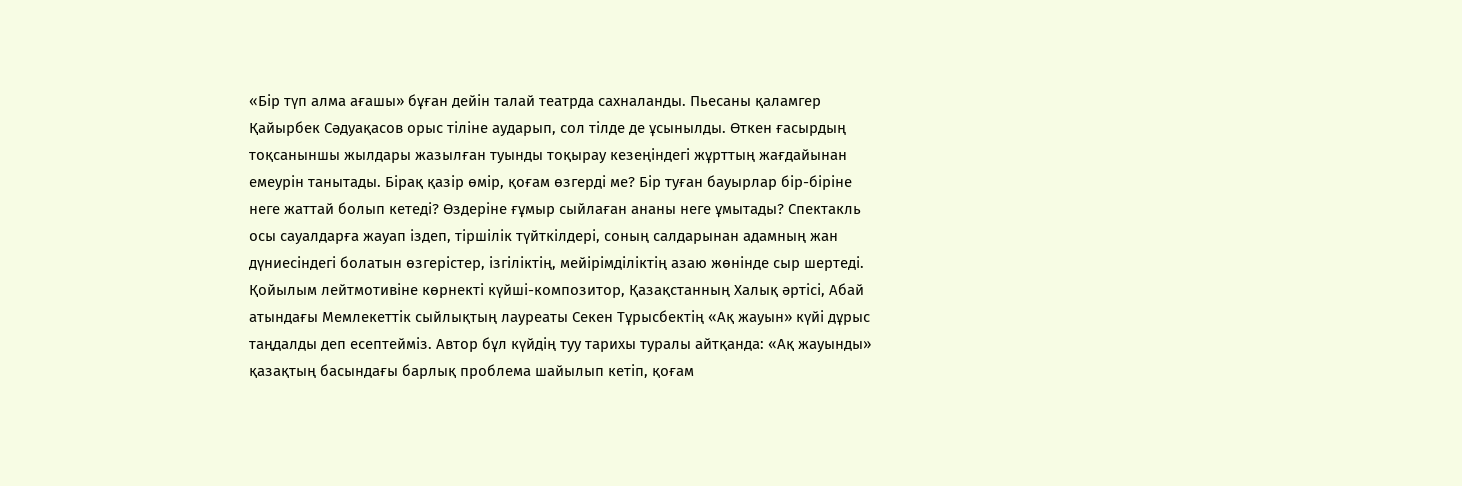«Бір түп алма ағашы» бұған дейін талай театрда сахналанды. Пьесаны қаламгер Қайырбек Сәдуақасов орыс тіліне аударып, сол тілде де ұсынылды. Өткен ғасырдың тоқсаныншы жылдары жазылған туынды тоқырау кезеңіндегі жұрттың жағдайынан емеурін танытады. Бірақ қазір өмір, қоғам өзгерді ме? Бір туған бауырлар бір-біріне неге жаттай болып кетеді? Өздеріне ғұмыр сыйлаған ананы неге ұмытады? Спектакль осы сауалдарға жауап іздеп, тіршілік түйткілдері, соның салдарынан адамның жан дүниесіндегі болатын өзгерістер, ізгіліктің, мейірімділіктің азаю жөнінде сыр шертеді.
Қойылым лейтмотивіне көрнекті күйші-композитор, Қазақстанның Халық әртісі, Абай атындағы Мемлекеттік сыйлықтың лауреаты Секен Тұрысбектің «Ақ жауын» күйі дұрыс таңдалды деп есептейміз. Автор бұл күйдің туу тарихы туралы айтқанда: «Ақ жауынды» қазақтың басындағы барлық проблема шайылып кетіп, қоғам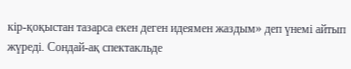кір-қоқыстан тазарса екен деген идеямен жаздым» деп үнемі айтып жүреді. Сондай-ақ спектакльде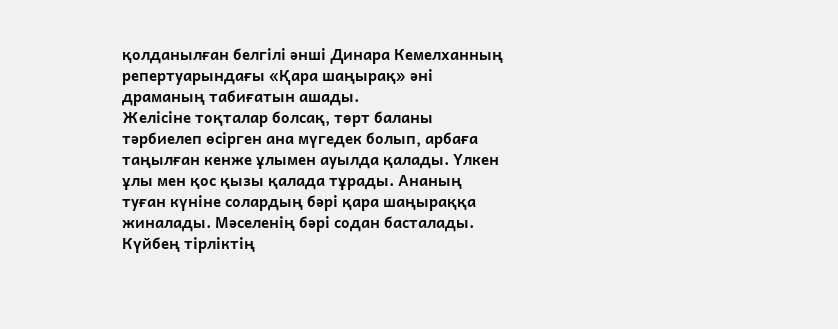қолданылған белгілі әнші Динара Кемелханның репертуарындағы «Қара шаңырақ» әні драманың табиғатын ашады.
Желісіне тоқталар болсақ, төрт баланы тәрбиелеп өсірген ана мүгедек болып, арбаға таңылған кенже ұлымен ауылда қалады. Үлкен ұлы мен қос қызы қалада тұрады. Ананың туған күніне солардың бәрі қара шаңыраққа жиналады. Мәселенің бәрі содан басталады. Күйбең тірліктің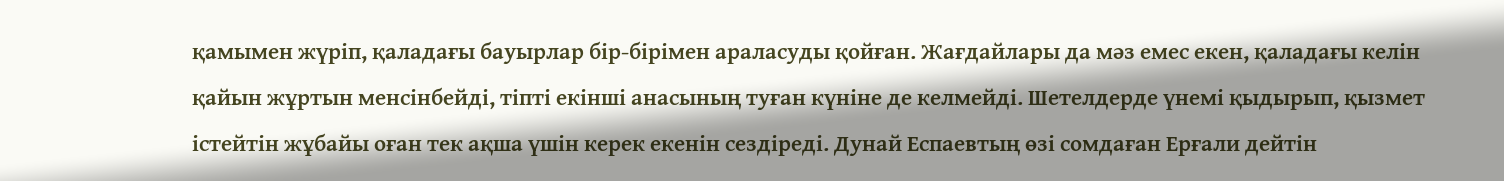қамымен жүріп, қаладағы бауырлар бір-бірімен араласуды қойған. Жағдайлары да мәз емес екен, қаладағы келін қайын жұртын менсінбейді, тіпті екінші анасының туған күніне де келмейді. Шетелдерде үнемі қыдырып, қызмет істейтін жұбайы оған тек ақша үшін керек екенін сездіреді. Дунай Еспаевтың өзі сомдаған Ерғали дейтін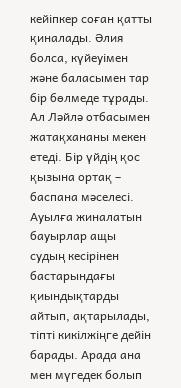кейіпкер соған қатты қиналады. Әлия болса, күйеуімен және баласымен тар бір бөлмеде тұрады. Ал Ләйлә отбасымен жатақхананы мекен етеді. Бір үйдің қос қызына ортақ – баспана мәселесі. Ауылға жиналатын бауырлар ащы судың кесірінен бастарындағы қиындықтарды айтып, ақтарылады, тіпті кикілжіңге дейін барады. Арада ана мен мүгедек болып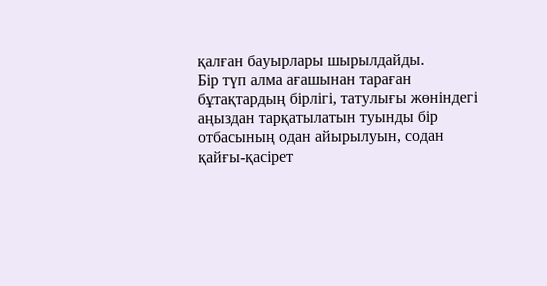қалған бауырлары шырылдайды.
Бір түп алма ағашынан тараған бұтақтардың бірлігі, татулығы жөніндегі аңыздан тарқатылатын туынды бір отбасының одан айырылуын, содан қайғы-қасірет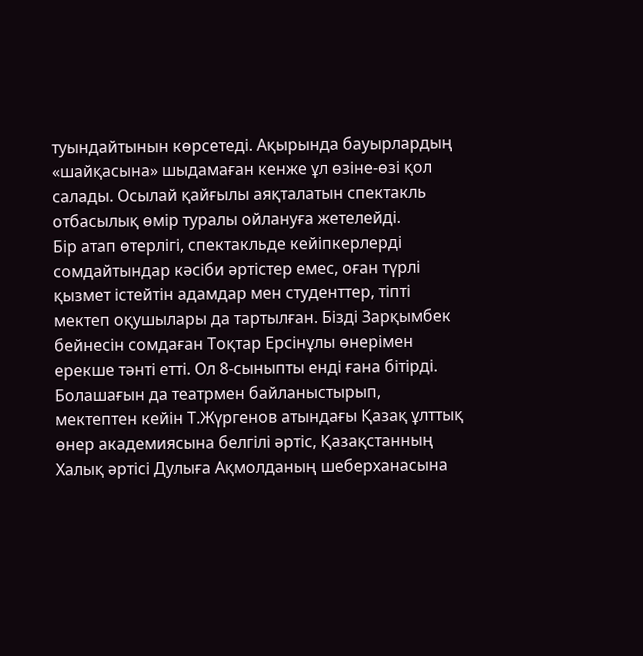туындайтынын көрсетеді. Ақырында бауырлардың «шайқасына» шыдамаған кенже ұл өзіне-өзі қол салады. Осылай қайғылы аяқталатын спектакль отбасылық өмір туралы ойлануға жетелейді.
Бір атап өтерлігі, спектакльде кейіпкерлерді сомдайтындар кәсіби әртістер емес, оған түрлі қызмет істейтін адамдар мен студенттер, тіпті мектеп оқушылары да тартылған. Бізді Зарқымбек бейнесін сомдаған Тоқтар Ерсінұлы өнерімен ерекше тәнті етті. Ол 8-сыныпты енді ғана бітірді. Болашағын да театрмен байланыстырып, мектептен кейін Т.Жүргенов атындағы Қазақ ұлттық өнер академиясына белгілі әртіс, Қазақстанның Халық әртісі Дулыға Ақмолданың шеберханасына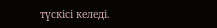түскісі келеді.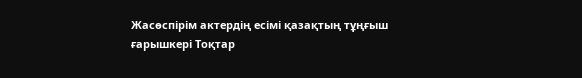Жасөспірім актердің есімі қазақтың тұңғыш ғарышкері Тоқтар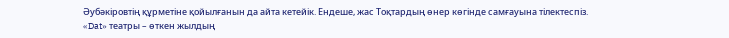Әубәкіровтің құрметіне қойылғанын да айта кетейік. Ендеше, жас Тоқтардың өнер көгінде самғауына тілектеспіз.
«Dat» театры – өткен жылдың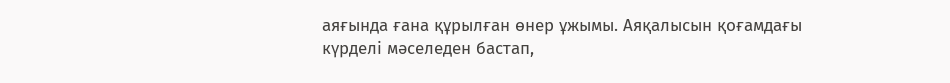аяғында ғана құрылған өнер ұжымы. Аяқалысын қоғамдағы күрделі мәселеден бастап,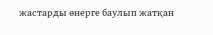жастарды өнерге баулып жатқан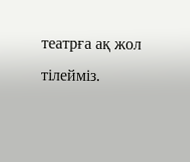театрға ақ жол тілейміз.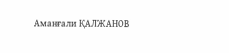Аманғали ҚАЛЖАНОВ